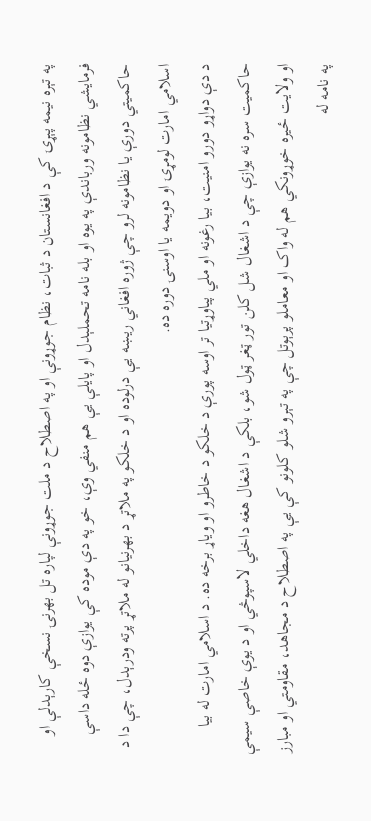په تېره نیمه پېړۍ کې د افغانستان د ثبات، نظام جوړونې او په اصطلاح د ملت جوړونې لپاره تل بهرنۍ نسخې کارېدلې او فرمایشي نظامونه ورباندې په یوه او بله نامه تحملېدل او پایلې یې هم منفي وې، خو په دې موده کې یوازې دوه ځله داسې حاکمیتي دورې یا نظامونه لرو چې ژوره افغاني ریښه یې درلوده او د خلکو په ملاتړ د بهرنیانو له ملاتړ پرته ودرېدل، چې دا د اسلامي امارت لومړۍ او دویمه یا اوسنۍ دوره ده.
د دې دواړو دورو امنیت، بیا رغونه او ملي پیاوړتیا تر اوسه پورې د خلکو د خاطرو او ویاړ برخه ده. د اسلامي امارت له بیا حاکمیت سره نه یوازې چې د اشغال شل کلن تور ټغر ټول شو، بلکې د اشغال هغه داخلي لاسپوڅي او د یوې خاصې سیمې او ولایت ځیره خوړونکي هم له واک او معاملو پرېوتل چې په تېرو شلو کلونو کې یې په اصطلاح د مجاهد، مقاومتي او مبارز په نامه له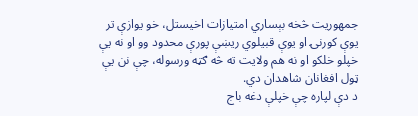جمهوریت څخه بېساري امتیازات اخیستل، خو یوازې تر یوې کورنۍ او یوې قبیلوي ریښې پورې محدود وو او نه یې خپلو خلکو او نه هم ولایت ته څه ګټه ورسوله، چې نن یې ټول افغانان شاهدان دي.
د دې لپاره چې خپلې دغه باج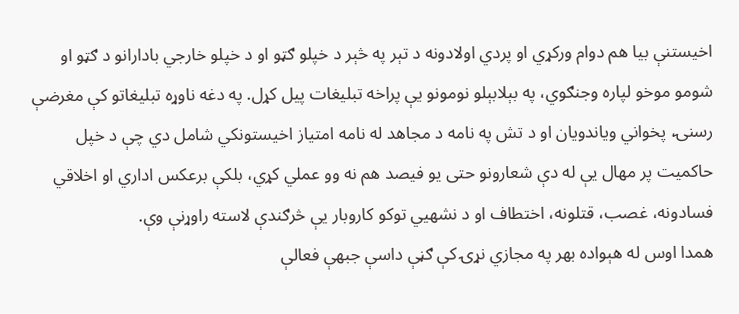اخیستنې بیا هم دوام ورکړي او پردي اولادونه د تېر په څېر د خپلو ګټو او د خپلو خارجي بادارانو د ګټو او شومو موخو لپاره وجنګوي، په بېلابېلو نومونو یې پراخه تبلیغات پیل کړل. په دغه ناوړه تبلیغاتو کې مغرضې رسنۍ، پخواني ویاندویان او د تش په نامه د مجاهد له نامه امتیاز اخیستونکي شامل دي چې د خپل حاکمیت پر مهال یې له دې شعارونو حتی یو فیصد هم نه وو عملي کړي، بلکې برعکس اداري او اخلاقي فسادونه، غصب، قتلونه، اختطاف او د نشهيي توکو کاروبار یې څرګندې لاسته راوړنې وې.
همدا اوس له هېواده بهر په مجازي نړۍ کې ګڼې داسې جبهې فعالې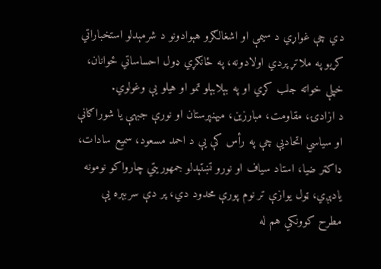دي چې غواړي د سیمې او اشغالګرو هېوادونو د شرمېدلو استخباراتي کړیو په ملاتړ پردي اولادونه، په ځانګړي ډول احساساتي ځوانان، خپلې خواته جلب کړي او په بېلابېلو تمو او هیلو یې وغولوي.
د ازادۍ، مقاومت، مبارزین، میهنپرستان او نورې جبهې یا شوراګانې او سیاسي اتحادیې چې په رأس کې یې د احمد مسعود، سمیع سادات، ډاکټر ضیا، استاد سیاف او نورو تښتېدلو جمهوریتي چارواکو نومونه یادېږي، ټول یوازې تر نوم پورې محدود دي، پر دې سربېره یې مطرح کوونکي هم له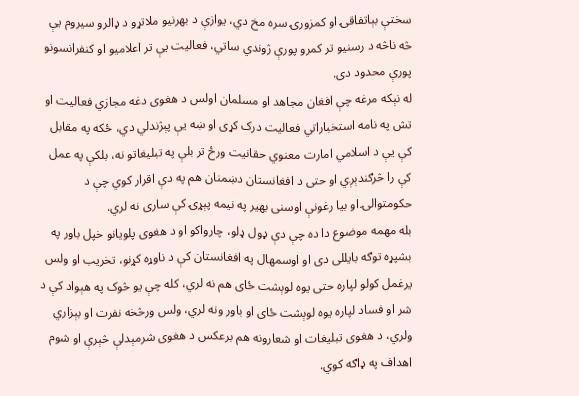سختې بېاتفاقۍ او کمزورۍ سره مخ دي، یوازې د بهرنیو ملاتړو د ډالرو سیروم یې څه ناڅه د رسنیو تر کمرو پورې ژوندي ساتي، فعالیت یې تر اعلامیو او کنفرانسونو پورې محدود دی.
له نېکه مرغه چې افغان مجاهد او مسلمان اولس د هغوی دغه مجازي فعالیت او تش په نامه استخباراتي فعالیت درک کړی او ښه یې پېژندلي دي، ځکه په مقابل کې یې د اسلامي امارت معنوي حقانیت ورځ تر بلې په تبلیغاتو نه، بلکې په عمل کې را څرګندېږي او حتی د افغانستان دښمنان هم په دې اقرار کوي چې د حکومتوالۍ او بیا رغونې اوسنی بهیر په نیمه پېړۍ کې ساری نه لري.
بله مهمه موضوع دا ده چې دې ډول ډلو، چارواکو او د هغوی پلویانو خپل باور په بشپړه توګه بایللی دی او اوسمهال په افغانستان کې د ناوړه کړنو، تخریب او ولس یرغمل کولو لپاره حتی یوه لوېشت ځای هم نه لري، کله چې یو څوک په هېواد کې د شر او فساد لپاره یوه لوېشت ځای او باور ونه لري، ولس ورڅخه نفرت او بېزاري ولري، د هغوی تبلیغات او شعارونه هم برعکس د هغوی شرمېدلې څېرې او شوم اهداف په ډاګه کوي.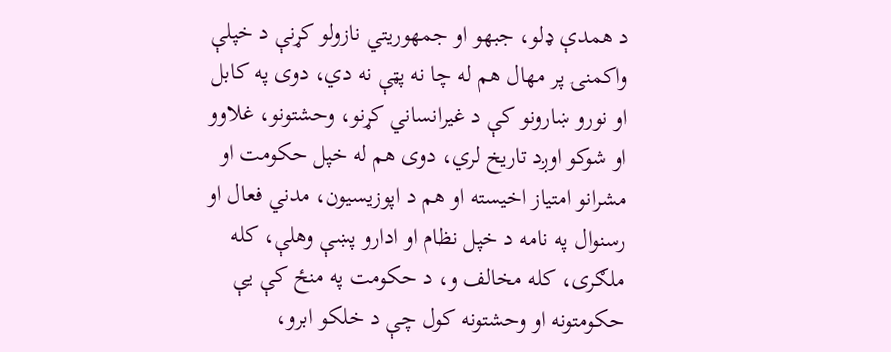د همدې ډلو، جبهو او جمهوریتي نازولو کړنې د خپلې واکمنۍ پر مهال هم له چا نه پټې نه دي، دوی په کابل او نورو ښارونو کې د غیرانساني کړنو، وحشتونو، غلاوو او شوکو اوږد تاریخ لري، دوی هم له خپل حکومت او مشرانو امتیاز اخیسته او هم د اپوزیسیون، مدني فعال او رسنوال په نامه د خپل نظام او ادارو پښې وهلې، کله ملګری، کله مخالف و، د حکومت په منځ کې یې حکومتونه او وحشتونه کول چې د خلکو ابرو،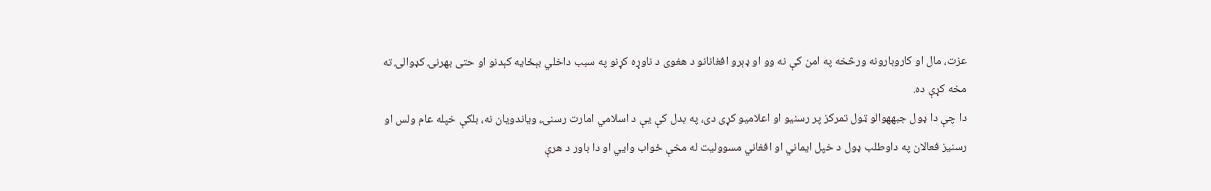عزت، مال او کاروبارونه ورڅخه په امن کې نه وو او ډېرو افغانانو د هغوی د ناوړه کړنو په سبب داخلي بېځایه کېدنو او حتی بهرنۍ کډوالۍ ته مخه کړې ده.
دا چې دا ډول جبههوالو ټول تمرکز پر رسنیو او اعلامیو کړی دی، په بدل کې یې د اسلامي امارت رسنۍ، ویاندویان نه، بلکې خپله عام ولس او رسنیز فعالان په داوطلب ډول د خپل ایماني او افغاني مسوولیت له مخې ځواب وايي او دا باور د هرې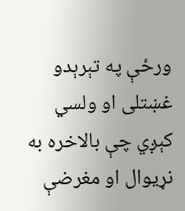ورځې په تېرېدو غښتلی او ولسي کېږي چې بالاخره به نړیوال او مغرضې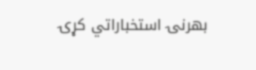بهرنۍ استخباراتي کړۍ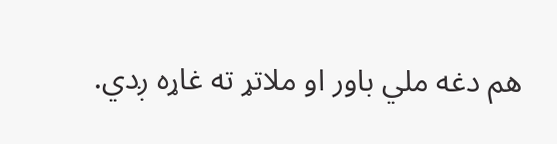هم دغه ملي باور او ملاتړ ته غاړه ږدي.